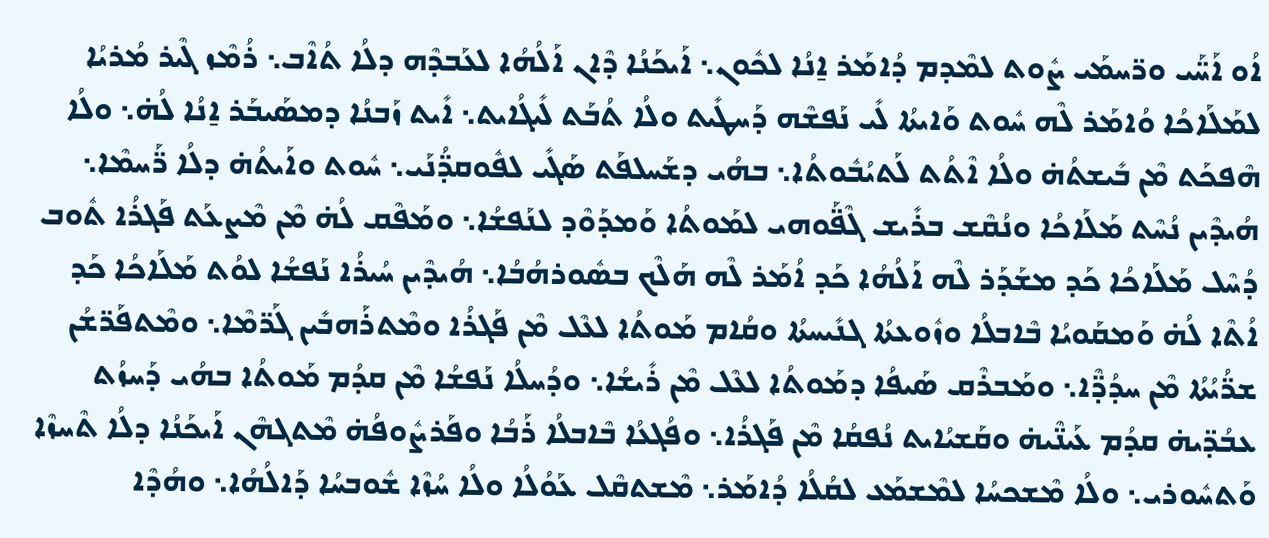ܐܳܘ ܐܰܚ̈ܰܝ ܘܪ̈ܚܡܰܝ ܨܽܘܬ ܠܡܶܕܡ ܕܳܐܡܰܪ ܐ̱ܢܳܐ ܠܟܽܘܢ܆ ܐܰܝܟܰܢܳܐ ܕܶܐܢ ܐܰܠܳܗܳܐ ܠܥܰܒܕܶܗ ܕܠܳܐ ܬܳܐܶܒ܆ ܪܳܡܶܙ ܓܶܝܪ ܡܳܪܝܳܐ ܠܡܰܠܰܐܟܳܐ ܘܳܐܡܰܪ ܠܶܗ ܚܽܘܬ ܘܰܐܝܬܳܐ ܠܺܝ ܢܰܦܫܶܗ ܕܰܚܛܺܝܬ ܘܠܳܐ ܬܳܒܰܬ ܠܺܝܓܳܐܝܬ܆ ܐܺܝܬ ܙܰܒܢܳܐ ܕܡܣܰܝܒܰܪ ܐ̱ܢܳܐ ܠܳܗ̇܆ ܘܠܳܐ ܗܶܦܟܰܬ ܡܶܢ ܒܺܝܫܬܳܗ̇ ܘܠܳܐ ܐܶܬܳܬ ܠܰܬܝܳܒܽܘܬܳܐ܆ ܒܗܳܝ ܕܫܰܚܠܦܰܬ ܣܰܓܺܝ ܠܦܽܘܩܕ̈ܳܢܰܝ܆ ܚܽܘܬ ܘܐܰܝܬܳܗ̇ ܕܠܳܐ ܪ̈ܰܚܡܶܐ܆ ܗܳܝܕܶܝܢ ܢܳܚܶܬ ܡܰܠܰܐܟܳܐ ܘܢܳܩܶܫ ܒܪܺܝܫ ܓܶܦ̈ܰܘܗܝ ܠܡܰܘܬܳܐ ܘܰܡܕܰܘܶܕ ܠܢܰܦܫܳܐ܆ ܘܡܰܦܶܩ ܠܳܗ̇ ܡܶܢ ܡܶܨܥܰܬ ܦܰܓܪܳܐ ܬܽܘܒ ܕܳܚܶܠ ܡܰܠܰܐܟܳܐ ܟܰܕ ܡܫܰܕܰܪ ܠܶܗ ܐܰܠܳܗܳܐ ܟܰܕ ܐܳܡܰܪ ܠܶܗ ܗܰܠܶܟ ܒܣܽܘܪܗܳܒܳܐ܆ ܗܳܝܕܶܝܢ ܚܳܝܪܳܐ ܢܰܦܫܳܐ ܠܘܳܬ ܡܰܠܰܐܟܳܐ ܟܰܕ ܐܳܬܶܐ ܠܳܗ̇ ܘܰܡܩܰܘܝܳܐ ܒܶܐܒܠܳܐ ܘܙܽܘܥܬܳܐ ܓܢܺܝܚܬܳܐ ܘܩܳܐܡ ܡܰܘܬܳܐ ܠܥܶܠ ܡܶܢ ܦܰܓܪܳܐ ܘܡܶܬܪܰܗܒܺܝܢ ܓܰܪ̈ܡܶܐ܆ ܘܡܶܬܦܰܪ̈ܫܳܢ ܫܪ̈ܳܝܳܬܳܐ ܡܶܢ ܚܕܳܕ̈ܶܐ܆ ܘܡܰܒܪܶܩ ܣܰܝܦܳܐ ܕܡܰܘܬܳܐ ܠܥܶܠ ܡܶܢ ܪܺܝܫܳܐ܆ ܘܕܳܚܠܳܐ ܢܰܦܫܳܐ ܡܶܢ ܩܕܳܡ ܡܰܘܬܳܐ ܒܗܳܝ ܕܰܚܙܳܬ ܥܒܳܕ̈ܝܗ̇ ܩܕܳܡ ܥܰܝܢ̈ܶܝܗ̇ ܘܩܰܫܝܳܐܝܬ ܢܳܦܩܳܐ ܡܶܢ ܦܰܓܪܳܐ܆ ܘܦܳܓܥܳܐ ܒܶܐܒܠܳܐ ܪܰܒܳܐ ܘܦܰܪܨܽܘܦܳܗ̇ ܡܶܬܓܗܶܢ ܐܰܝܟܰܢܳܐ ܕܠܳܐ ܬܶܚܙܶܐ ܘܰܬܚܽܘܪܝ܆ ܘܠܳܐ ܡܶܫܟܚܳܐ ܠܡܶܫܡܰܥ ܠܩܳܠܳܐ ܕܳܐܡܰܪ܆ ܡܶܫܬܩܶܠ ܥܰܘܳܠܳܐ ܘܠܳܐ ܚܳܙܶܐ ܫܽܘܒܚܳܐ ܕܰܐܠܳܗܳܐ܆ ܘܗܳܕܶܐ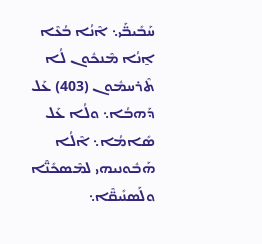ܚܰܒܺܝܒ̈ܰܝ܆ ܐܶܢܳܐ ܒܳܥܶܐ ܐ̱ܢܳܐ ܡܶܢܟܽܘܢ ܠܳܐ ܬܶܪܚܡܽܘܢ (403) ܥܰܠ ܕܰܗܒܳܐ܆ ܘܠܳܐ ܥܰܠ ܣܺܐܡܳܐ܆ ܐܶܠܳܐ ܗܰܒܽܘܢܝܗܝ ܠܡܶܣܟܺܢ̈ܶܐ ܘܠܰܣܢܺܝܩ̈ܶܐ܆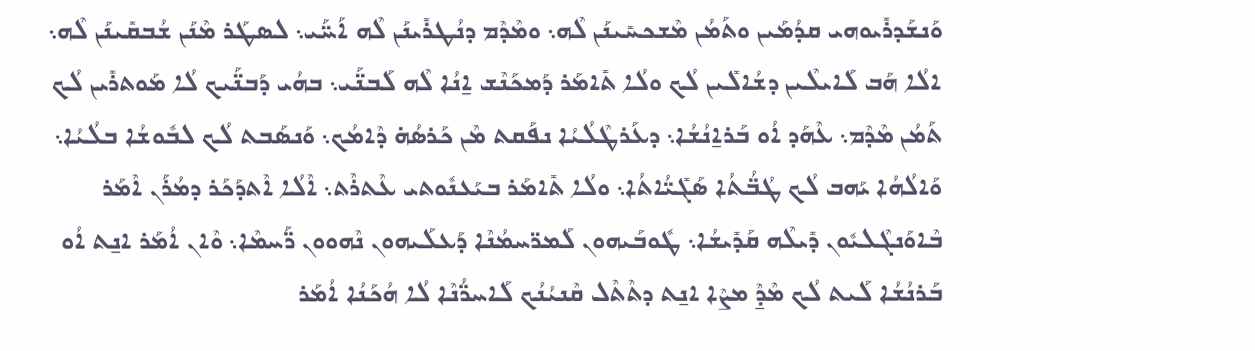ܘܰܢܫܰܕܪܺܝܘܗܝ ܩܕܳܡܰܝܢ ܘܬܰܡܳܢ ܡܶܫܟܚܺܝܢܰܢ ܠܶܗ܆ ܘܡܶܕܶܡ ܕܢܳܛܪܺܝܢܰܢ ܠܶܗ ܐܰܚ̈ܰܝ܆ ܠܣܛܰܪ ܡܶܢܰܢ ܫܳܒܩܺܝܢܰܢ ܠܶܗ܆ ܐܠܳܐ ܗܰܒ ܠܰܐܝܠܶܝܢ ܕܫܳܐܠܺܝܢ ܠܳܟ ܘܠܳܐ ܬܺܐܡܰܪ ܕܰܡܟܰܢܶܫ ܐ̱ܢܳܐ ܠܶܗ ܠܰܒܢ̈ܰܝ܆ ܒܗܳܝ ܕܰܒܢ̈ܰܝܟ ܠܳܐ ܡܰܘܬܪܺܝܢ ܠܳܟ ܬܰܡܳܢ ܡܶܕܶܡ܆ ܥܶܗܰܕ ܐܳܘ ܒܰܪܐ̱ܢܳܫܳܐ܆ ܕܥܰܪܛܶܠܳܝܳܐ ܢܦܰܩܬ ܡܶܢ ܟܰܪܣܳܗ̇ ܕܶܐܡܳܟ܆ ܘܰܢܣܰܒܬ ܠܳܟ ܠܒܽܘܫܳܐ ܒܠܳܝܳܐ܆ ܘܰܐܠܳܗܳܐ ܝܰܗܒ ܠܳܟ ܛܳܒ̈ܳܬܳܐ ܣܰܓܺܝ̈ܳܐܬܳܐ܆ ܘܠܳܐ ܬܺܐܡܰܪ ܒܝܰܥܢܽܘܬܝ ܥܶܬܪܶܬ܆ ܐܶܠܳܐ ܐܶܬܕܰܟܰܪ ܕܡܳܪܰܢ ܐܶܡܰܪ ܒܶܐܘܰܢܓܶܠܝܽܘܢ ܕܺܝܠܶܗ ܩܰܕܺܝܫܳܐ܆ ܛܽܘܒܰܝܗܘܢ ܠܰܡܪ̈ܚܡܳܢܶܐ ܕܰܥܠܰܝܗܘܢ ܢܶܗܘܘܢ ܪ̈ܰܚܡܶܐ܆ ܘܶܐܢ ܐܳܡܰܪ ܐܢ̱ܬ ܐܳܘ ܒܰܪܢܳܫܳܐ ܠܰܝܬ ܠܳܟ ܡܶܕ̱ܶ ܡܨܶܐ ܐܢ̱ܬ ܕܬܶܬܶܠ ܩܶܢܝܳܢܳܟ ܠܰܐܚܪ̈ܳܢܶܐ ܠܳܐ ܗܳܟܰܢܳܐ ܐܳܡܰܪ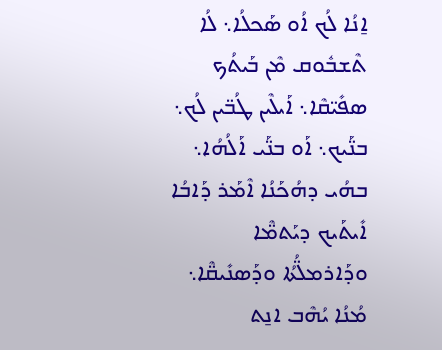ܐ̱ܢܳܐ ܠܳܟ ܐܳܘ ܣܰܟܠܳܐ܆ ܠܳܐ ܬܶܫܒܽܘܩ ܡܶܢ ܒܰܝܬܳܟ ܣܦܺܝ̈ܩܶܐ܆ ܐܰܝܠܶܝܢ ܛܳܒ̈ܝܢ ܠܳܟ܆ ܒܢ̈ܰܝܟ܆ ܐܰܘ ܒܢ̈ܰܝ ܐܰܠܳܗܳܐ܆ ܒܗܳܝ ܕܗܳܟܰܢܳܐ ܐܶܡܰܪ ܕܰܐܒܳܐ ܐܺܝܬܰܝܟ ܕܝܰܬܡ̈ܶܐ ܘܕܰܐܪܡܠ̈ܳܬܳܐ ܘܕܰܣܢܺܝܩ̈ܶܐ܆ ܡܳܢܳܐ ܝܳܗܶܒ ܐܢ̱ܬ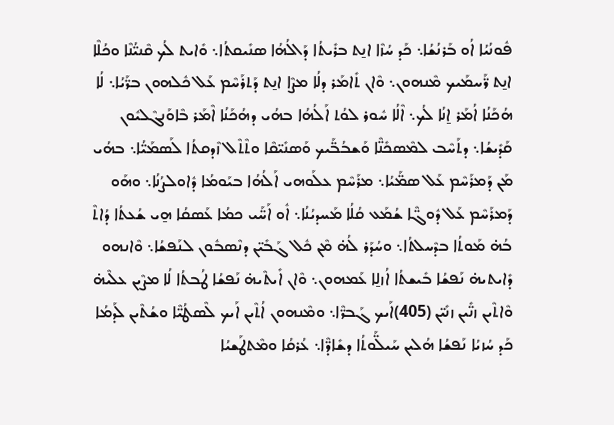ܦܽܘܢܳܝܳܐ ܐܳܘ ܒܰܪܢܳܫܳܐ܆ ܟܰܕ ܚܳܙܶܐ ܐܢ̱ܬ ܒܪܺܝܬܳܐ ܕܰܐܠܳܗܳܐ ܣܢܺܝܩܬܳܐ܆ ܘܺܐܝܬ ܠܳܟ ܩܶܢܝ̈ܳܢܶܐ ܘܟܳܠܶܐ ܐܢ̱ܬ ܪ̈ܰܚܡܰܝܟ ܡܶܢܗܘܢ܆ ܘܶܐܢ ܬܺܐܡܰܪ ܕܠܳܐ ܡܨܶܐ ܐܢ̱ܬ ܕܰܬܪܰܚܶܡ ܥܰܠ ܟܽܠܗܘܢ ܒܪ̈ܰܝܳܐ܆ ܠܳܐ ܗܳܟܰܢܳܐ ܐܳܡܰܪ ܐ̱ܢܳܐ ܠܳܟ܆ ܐܶܠܳܐ ܚܽܘܪ ܠܘܳܬ ܐܰܠܳܗܳܐ ܒܗܳܝ ܕܗܳܟܰܢܳܐ ܐܶܡܰܪ ܒܶܐܘܰܢܓܶܠܝܽܘܢ ܩܰܕܺܝܫܳܐ܆ ܕܬܰܚܶܒ ܠܡܶܣܟܺܢ̈ܶܐ ܘܰܫܒܳܒ̈ܰܝܟ ܘܰܣܢܺܝ̈ܩܶܐ ܘܬܶܬܶܠ ܙܶܕܩܬܳܐ ܠܰܣܡܰܝ̈ܳܐ܆ ܒܗܳܝ ܡܰܢ ܕܰܡܪܰܚܶܡ ܥܰܠ ܣܡ̈ܰܝܳܐ܆ ܡܪܰܚܶܡ ܥܠܰܘܗܝ ܐܰܠܳܗܳܐ ܒܝܰܘܡܳܐ ܕܽܐܘܠܨܳܢܳܐ܆ ܘܗܰܘ ܕܰܡܪܰܚܶܡ ܥܰܠ ܕܽܘܓ̈ܶܐ ܫܳܡܰܥ ܩܳܠܳܐ ܡܰܚܕܝܳܢܳܐ܆ ܐܽܘ ܐܰܚ̈ܰܝ ܟܡܳܐ ܥܰܣܩܳܐ ܗ̱ܝ ܫܳܥܬܳܐ ܕܳܐܬܶ ܒܳܗ̇ ܡܰܘܬܳܐ ܒܕܶܚܠܬܳܐ܆ ܘܚܳܕܰܪ ܠܳܗ̇ ܡܶܢ ܟܽܠ ܓܰܒܺܝ̈ܢ ܕܢܶܣܒܽܘܢ ܠܢܰܦܫܳܐ܆ ܘܶܐܢܗܘ ܕܺܐܝܬܝܗ̇ ܢܰܦܫܳܐ ܒܺܝܫܬܳܐ ܐܳܙܠ̱ܐ ܥܰܡܗܘܢ܆ ܘܶܐܢ ܐܺܝܬܶܝܗ̇ ܢܰܦܫܳܐ ܛܳܒܬܳܐ ܠܳܐ ܡܨܶܝܢ ܥܠܶܝܗ̇ ܘܶܐܬܶܝܢ ܙܢ̈ܺܝܢ ܙܢܺܝ̈ܢ (405)ܐܰܝܟ ܓܰܒܪ̈ܶܐ܆ ܘܡܶܢܗܘܢ ܐܳܬܶܝܢ ܐܰܝܟ ܠܶܣܛܳܝ̈ܶܐ ܘܫܳܬܶܝܢ ܠܰܕܡܳܐ ܟܰܕ ܚܳܙܝܳܐ ܢܰܦܫܳܐ ܗܳܠܝܢ ܚܰܝܠ̈ܰܘܬܳܐ ܕܫܺܐܕ̈ܶܐ܆ ܥܳܪܩܳܐ ܘܡܶܬܛܰܫܝܳܐ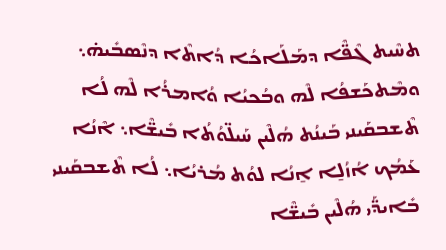ܬܚܶܝܬ ܓܶܦ̈ܶܐ ܕܡܰܠܰܐܟܳܐ ܕܳܐܬܶܐ ܕܢܶܣܒܺܝܗ̇܆ ܘܡܶܬܟܰܫܦܳܐ ܠܶܗ ܘܒܳܟܝܳܐ ܘܳܐܡܪܳܐ ܠܶܗ ܠܳܐ ܬܶܫܒܩܰܝܢܝ ܒܰܝܢܳܬ ܗܳܠܶܝܢ ܚܰܝܠ̈ܘܳܬܳܐ ܒܺܝܫ̈ܶܐ܆ ܐܶܢܳܐ ܥܰܡܳܟ ܐܳܙܳܠ̱ܐ ܐ̱ܢܳܐ ܠܘܳܬ ܡܳܪܝܳܐ܆ ܠܳܐ ܬܶܫܒܩܰܝܢܝ ܒܺܐܝܕ̈ܰܝ ܗܳܠܶܝܢ ܒܺܝܫ̈ܶܐ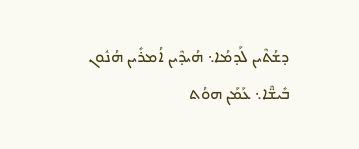ܕܫܳܬܶܝܢ ܠܰܕܡܳܐ܆ ܗܳܝܕܶܝܢ ܐܳܡܪܺܝܢ ܗܳܢܽܘܢ ܒܺܝܫ̈ܶܐ܆ ܥܰܡܰܢ ܗܘܳܬ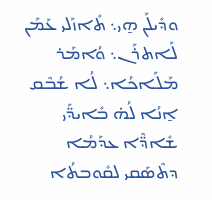ܘܕܺܝܠܰܢ ܗ̱ܝ܆ ܬܺܐܙܰܠܝ ܥܰܡܰܢ ܠܰܐܬܪܰܢ܆ ܘܳܐܡܰܪ ܡܰܠܰܐܟܳܐ܆ ܠܳܐ ܫܳܒܶܩ ܐ̱ܢܳܐ ܠܳܗ̇ ܒܺܐܝܕ̈ܰܝ ܫܺܐܕ̈ܶܐ ܥܕܰܡܳܐ ܕܬܶܣܰܩܝ ܠܩܽܘܒܬܳܐ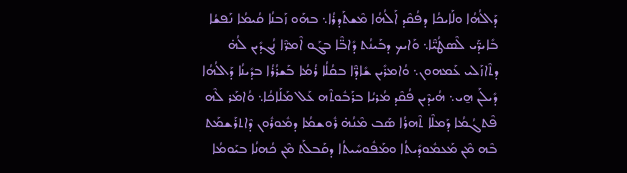ܕܰܐܠܳܗܳܐ ܘܠܰܐܝܟܳܐ ܕܦܳܩܶܕ ܐܰܠܳܗܳܐ ܡܶܫܬܰܕܪܳܐ܆ ܒܗܰܘ ܙܰܒܢܳܐ ܩܳܝܡܳܐ ܢܰܦܫܳܐ ܒܺܐܝܕ̈ܰܝ ܠܶܣܛܳܝ̈ܶܐ܆ ܘܰܐܝܟ ܕܒܰܝܢܳܬ ܕܺܐܒ̈ܶܐ ܒܓܰܘ ܐܶܡܪ̈ܶܐ ܢܳܓܕܺܝܢ ܠܳܗ̇ ܕܬܶܐܙܰܠܝ ܥܰܡܗܘܢ܆ ܘܳܐܡܪܺܝܢ ܫܺܐܕ̈ܶܐ ܒܩܳܠܳܐ ܪܳܡܳܐ ܒܰܫܪܳܪܳܐ ܒܕܺܝܢܳܐ ܕܰܐܠܳܗܳܐ ܕܺܝܠܰܢ ܗ̱ܝ܆ ܗܳܝܕܶܝܢ ܦܳܩܶܕ ܡܳܪܝܳܐ ܒܪܰܒܽܘܬܶܗ ܥܰܠ ܡܰܠܰܐܟܳܐ܆ ܘܳܐܡܰܪ ܠܶܗ ܦܶܬܓܳܡܳܐ ܕܰܡܠܶܐ ܬܶܗܪܳܐ ܣܰܒ ܡܶܢܳܗ̇ ܪܽܘܫܡܳܐ ܕܡܽܘܪܽܘܢ ܕܶܐܬܪܰܫܡܰܬ ܒܶܗ ܡܶܢ ܡܰܥܡܽܘܕܺܝܬܳܐ ܘܡܰܦܽܘܚܺܝܬܳܐ ܕܩܰܒܠܰܬ ܡܶܢ ܟܳܗܢܳܐ ܒܝܰܘܡܳܐ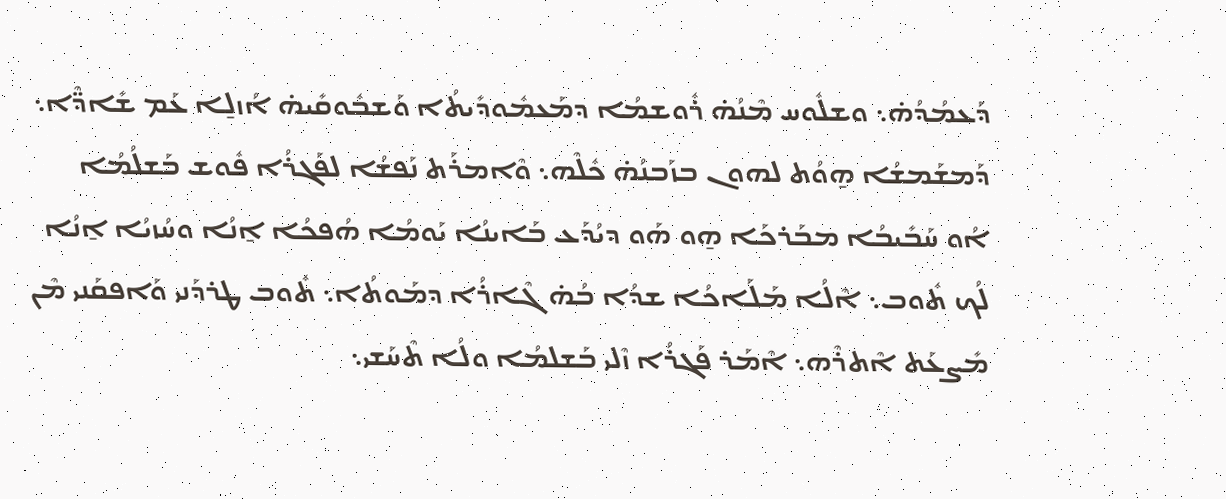ܕܰܥܡܳܕܳܗ̇܆ ܘܫܠܽܘܚ ܡܶܢܳܗ̇ ܪܽܘܫܡܳܐ ܕܡܰܥܡܽܘܕܺܝܬܳܐ ܘܰܫܒܽܘܩܺܝܗ̇ ܐܳܙܠ̱ܐ ܥܰܡ ܫܺܐܕ̈ܶܐ܆ ܕܰܡܫܰܡܫܳܐ ܗ̱ܘܳܬ ܠܗܘܢ ܒܙܰܒܢܳܗ̇ ܟܽܠܶܗ܆ ܘܶܐܡܪܰܬ ܢܰܦܫܳܐ ܠܦܰܓܪܳܐ ܦܽܘܫ ܒܰܫܠܳܡܳܐ ܐܳܘ ܚܰܒܺܝܒܳܐ ܡܒܰܪܟܰܐ ܗ̱ܘ ܗܰܘ ܕܝܳܕܰܥ ܒܰܐܝܢܳܐ ܝܰܘܡܳܐ ܗܳܦܟܳܐ ܐ̱ܢܳܐ ܘܚܳܙܝܳܐ ܐ̱ܢܳܐ ܠܳܟ ܬܽܘܒ܆ ܐܶܠܳܐ ܡܰܠܰܐܟܳܐ ܫܕܳܐ ܒܳܗ̇ ܓܶܐܪܳܐ ܕܡܰܘܬܳܐ܆ ܬܽܘܒ ܛܪܕܰܢܝ ܘܰܐܦܩܰܢܝ ܡܶܢ ܡܺܨܥܰܬ ܐܶܬܪܶܗ܆ ܐܶܡܰܪ ܦܰܓܪܳܐ ܙܶܠܝ ܒܰܫܠܡܳܐ ܘܠܳܐ ܬܶܚܰܫܝ܆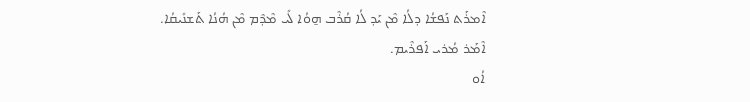ܐܶܡܪܰܬ ܢܰܦܫܳܐ ܕܠܳܐ ܡܶܢ ܝܰܕ ܠܳܐ ܩܳܪܶܒ ܗ̱ܘܳܐ ܠܺܝ ܡܶܕܶܡ ܡܶܢ ܗܳܢܳܐ ܬܰܫܢܺܝܩܳܐ.
ܐܶܡܰܪ ܡܳܪܝ ܐܰܦܪܶܝܡ.
ܐܳܘ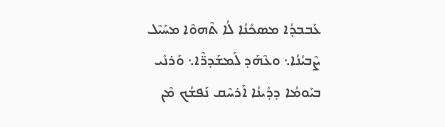ܥܰܒܒܕܳܐ ܡܣܟܺܢܳܐ ܠܳܐ ܬܶܗܘܶܐ ܡܚܰܝܶܠ ܨܶܒܝܳܢܳܐ܆ ܘܥܶܗܰܕ ܠܰܡܫܰܕܪ̈ܶܐ܆ ܘܰܪܢܺܝ ܒܝܰܘܡܳܐ ܕܕܺܝܢܳܐ ܐܰܪܚܶܩ ܢܰܦܫܳܟ ܡܶܢ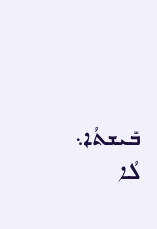ܒܺܝܫܬܳܐ܆ ܠܳܐ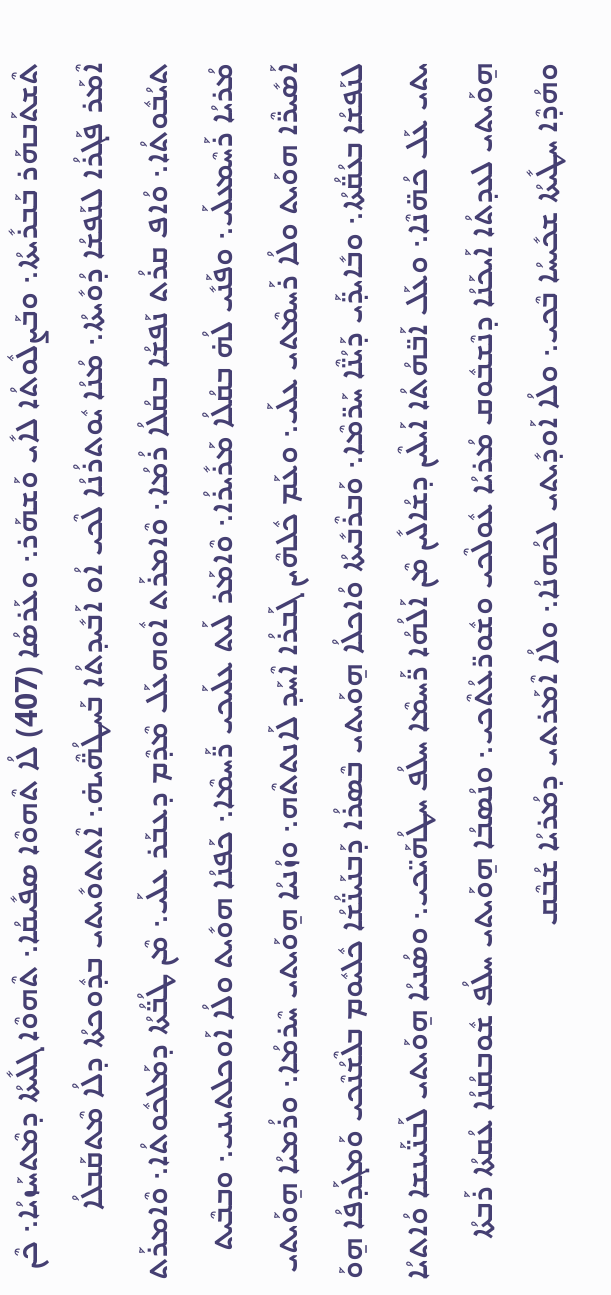ܬܶܫܬܰܒܗܰܪ ܒܰܒܪܺܝܬܳܐ܆ ܘܒܰܨܠܽܘܬܳܐ ܠܐܺܝ ܘܰܫܗܰܪ܆ ܘܥܰܪܣܳܐ (407) ܠܳܐ ܬܶܗܘܶܐ ܣܦܺܝܩܳܐ܆ ܬܶܗܘܶܐ ܓܠܺܝܬܳܐ ܕܡܶܬܚܰܙܝܳܐ܆ ܟܶܢ ܐܶܡܰܪ ܦܰܓܪܳܐ ܠܢܰܦܫܳܐ ܕܳܘܺܝܬܳܐ܆ ܡܳܢܳܐ ܝܽܘܬܪܳܢܳܐ ܠܶܟܝ ܐܳܘ ܐܰܒܺܝܕܬܳܐ ܒܰܚܛܳܗ̈ܶܝܗ̇܆ ܐܶܬܬܘܺܝܬܝ ܒܕܽܘܟܬܳܐ ܕܠܳܐ ܡܶܬܩܰܒܠܳܐ ܬܝܳܒܽܘܬܳܐ܆ ܘܳܐܦ ܩܪܳܬ ܢܰܦܫܳܐ ܒܩܳܠܳܐ ܪܳܡܳܐ܆ ܘܶܐܡܪܰܬ ܐܽܘܗܥܰܠ ܡܶܕܶܡ ܕܥܒܰܪ ܥܠܰܝ܆ ܡܶܢ ܛܳܒ̈ܳܬܳܐ ܕܡܰܠܟܽܘܬܳܐ܆ ܘܶܐܡܪܰܬ ܡܳܪܝܳܐ ܪܰܚܶܡܥܠܰܝ܆ ܘܦܰܢܺܝ ܠܳܗ̇ ܒܩܳܠܳܐ ܡܰܪܺܝܪܳܐ܆ ܘܶܐܡܰܪ ܠܰܝܬ ܥܠܰܝܟܝ ܪ̈ܰܚܡܶܐ܆ ܟܰܦܢܳܐ ܗܘܺܝܬ ܘܠܳܐ ܐܰܘܟܠܬܝܢܝ܆ ܘܒܒܶܝܬ ܐܰܣܺܝܪ̈ܶܐ ܗܘܰܝܬ ܘܠܳܐ ܪܰܚܡܶܬܝ ܥܠܰܝ܆ ܘܥܰܡ ܟܽܠܗܶܝܢ ܓܰܒܪܳܐ ܐܶܚܰܕ ܠܰܐܢܬܬܶܗ܆ ܘܙܳܢܝܳܐ ܗ̱ܘܰܝܬܝ ܚܶܪܡܳܐ܆ ܘܪܳܡܝܳܐ ܗ̱ܘܰܝܬܝ ܠܢܰܦܫܳܐ ܒܥܳܩ̈ܳܬܳܐ܆ ܘܒܺܐܝܕ̈ܰܝ ܕܰܝܳܢ̈ܶܐ ܚܰܪ̈ܡܶܐ܆ ܘܰܒܪܶܒܺܝܬܳܐ ܘܳܐܟܠܳܐ ܗ̱ܘܰܝܬܝ ܒܶܣܪܳܐ ܕܰܒܢܰܝܢ̈ܳܫܳܐ ܟܽܠܝܽܘܡ ܒܠܶܫܳܢܶܟܝ ܘܰܡܓܰܕܦܳܐ ܗ̱ܘܰ     ܝܬܝ ܥܰܠ ܟܳܗ̈ܢܶܐ܆ ܘܥܰܠ ܐܰܒ̈ܗܳܬܳܐ ܐܰܝܠܶܝܢ ܕܫܳܐܠܺܝܢ ܡܶܢ ܐܰܠܳܗܳܐ ܪ̈ܰܚܡܶܐ ܚܠܳܦ ܚܛܳܗܰܝ̈ܟܝ܆ ܘܣܳܢܝܳܐ ܗ̱ܘܰܝܬܝ ܠܰܒܢ̈ܰܝܢܫܐ ܘܳܐܬܝܳܐ ܗ̱ܘܰܝܬܝ ܠܥܕܬܳܐ ܐܰܝܟܰܢܳܐ ܕܢܶܫܒܽܘܩ ܡܳܪܝܳܐ ܥܽܘܠܶܟܝ ܘܫܽܘܪ̈ܥܳܬܶܟܝ܆ ܘܢܳܣܒܳܐ ܗ̱ܘܰܝܬܝ ܚܠܳܦ ܫܽܘܒܩܳܢܳܐ ܥܳܩܬܳܐ ܪܰܒܬܳܐ ܘܗܳܕܶܐ ܚܛܺܝܬܳܐ ܫܟܺܝܚܳܐ ܒܶܟܝ܆ ܘܠܳܐ ܐܰܘܕܺܝܬܝ ܠܟܳܗܢܳܐ܆ ܘܠܳܐ ܐܶܡܰܪܬܝ ܕܡܳܪܝܳܐ ܫܳܒܶܩ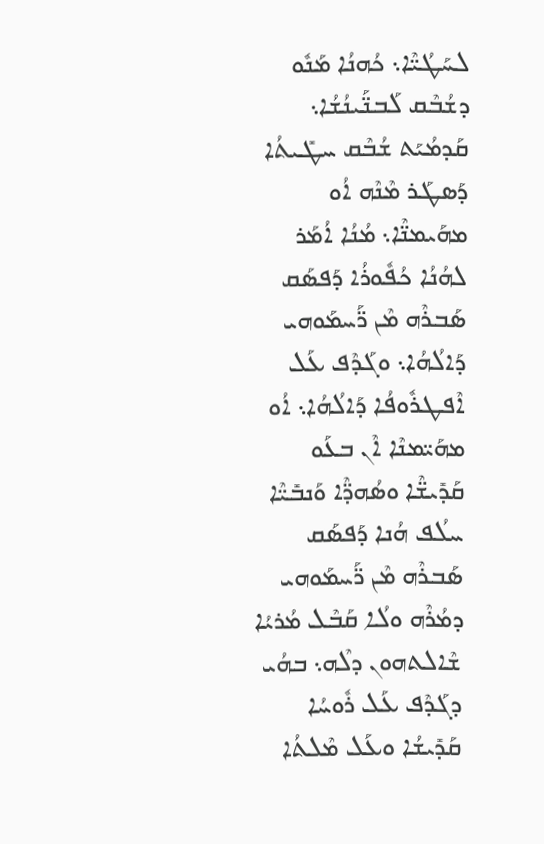ܠܚܰܛܳܝ̈ܶܐ܆ ܟܳܗܢܳܐ ܡܰܢܽܘ ܕܫܳܒܶܩ ܠܰܒܢ̈ܰܝܢܳܫܳܐ܆ ܩܰܕܡܳܝܰܬ ܫܳܒܶܩ ܚܛܺܝܬܳܐ ܕܰܣܛܰܪ ܡܶܢܶܗ ܐܳܘ ܡܗܰܝܡܢ̈ܶܐ܆ ܡܳܢܳܐ ܐܳܡܰܪ ܠܗܳܢܳܐ ܟܳܦܽܘܪܳܐ ܕܰܦܣܰܩ ܣܰܒܪܶܗ ܡܶܢ ܪ̈ܰܚܡܰܘܗܝ ܕܰܐܠܳܗܳܐ܆ ܘܓܰܕܶܦ ܥܰܠ ܐܶܦܛܪܽܘܦܳܐ ܕܰܐܠܳܗܳܐ܆ ܐܳܘ ܡܗܰܝ̈ܡܢܶܐ ܐܶܢ ܒܥܰܘ ܩܰܕܺܝܫ̈ܶܐ ܘܣܳܗܕ̈ܶܐ ܘܰܢܒܺܝ̈ܶܐ ܚܠܳܦ ܗܳܢܐ ܕܰܦܣܰܩ ܣܰܒܪܶܗ ܡܶܢ ܪ̈ܰܚܡܰܘܗܝ ܕܡܳܪܶܗ ܘܠܳܐ ܩܰܒܶܠ ܡܳܪܝܳܐ ܫܶܐܠܬܗܘܢ ܕܠܶܗ܆ ܒܗܳܝ ܕܓܰܕܶܦ ܥܰܠ ܪܽܘܚܳܐ ܩܰܕܺܝܫܳܐ ܘܥܰܠ ܡܶܠܬܳܐ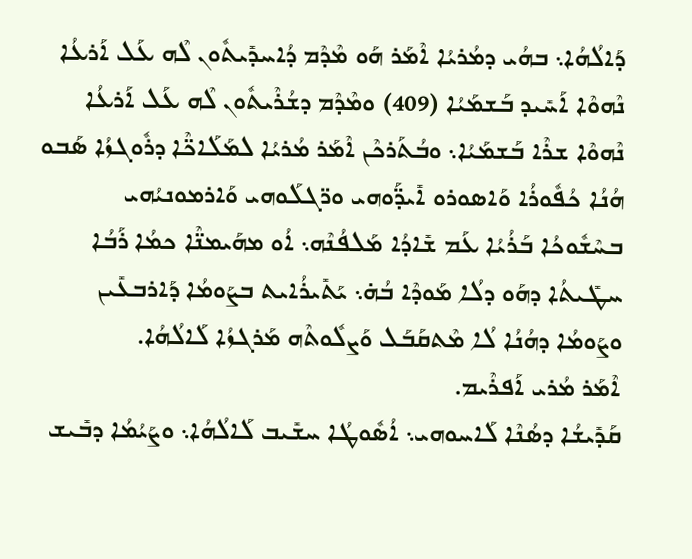ܕܰܐܠܳܗܳܐ܆ ܒܗܳܝ ܕܡܳܪܝܳܐ ܐܶܡܰܪ ܗܰܘ ܡܶܕܶܡ ܕܳܐܚܕܺܝܬܽܘܢ ܠܶܗ ܥܰܠ ܐܰܪܥܳܐ ܢܶܗܘܶܐ ܐܰܚܺܝܕ ܒܰܫܡܰܝܳܐ (409) ܘܡܶܕܶܡ ܕܫܳܪܶܝܬܽܘܢ ܠܶܗ ܥܰܠ ܐܰܪܥܳܐ ܢܶܗܘܶܐ ܫܪܶܐ ܒܰܫܡܰܝܳܐ܆ ܘܒܳܬܰܪܟܶܢ ܐܶܡܰܪ ܡܳܪܝܳܐ ܠܡܰܠܰܐܟ̈ܶܐ ܕܪܽܘܓܙܳܐ ܣܰܒܘ ܗܳܢܳܐ ܟܳܦܽܘܪܳܐ ܘܰܐܣܘܪܘ ܐܺܝܕ̈ܰܘܗܝ ܘܪ̈ܓܠܰܘܗܝ ܘܰܐܪܡܘܢܝܳܗܝ ܒܚܶܫܽܘܟܳܐ ܒܰܪܳܝܳܐ ܥܰܡ ܫܺܐܕܳܐ ܡܰܠܦܳܢܶܗ܆ ܐܳܘ ܡܗܰܝܡܢ̈ܶܐ ܟܡܳܐ ܪܰܒܳܐ ܚܛܺܝܬܳܐ ܕܗܰܘ ܕܠܳܐ ܡܰܘܕܶܐ ܒܳܗ̇܆ ܝܰܬܺܝܪܳܐܝܬ ܒܨܰܘܡܳܐ ܕܰܐܪܒܥܺܝܢ ܘܨܰܘܡܳܐ ܕܗܳܢܳܐ ܠܳܐ ܡܶܬܩܰܒܰܠ ܘܰܨܠܽܘܬܶܗ ܡܰܪܓܙܳܐ ܠܰܐܠܳܗܳܐ.
ܐܶܡܰܪ ܡܳܪܝ ܐܰܦܪܶܝܡ.
ܩܰܕܺܝܫܳܐ ܕܣܳܢܶܐ ܠܰܐܚܘܗܝ܆ ܐܳܣܽܘܛܳܐ ܚܫܺܝܒ ܠܰܐܠܳܗܳܐ܆ ܘܨܰܝܳܡܳܐ ܕܒܺܝܫ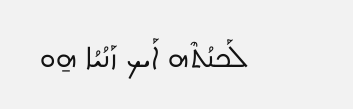ܠܰܟܢܳܬܶܗ ܐܰܝܟ ܙܰܢܳܝܳܐ ܗ̱ܘ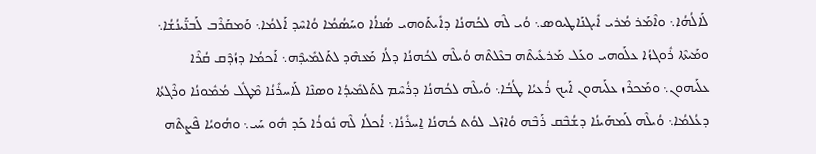ܠܰܐܠܳܗܳܐ܆ ܘܐܶܡܰܪ ܡܳܪܝ ܐܺܝܓܢܰܐܛܝܘܣ܆ ܘܳܝ ܠܶܗ ܠܟܳܗܢܳܐ ܕܐܺܝܬܰܘܗܝ ܣܳܢܐܳܐ ܘܚܰܣܳܡܳܐ ܘܳܐܚܶܕ ܐܰܠܡܳܐ܆ ܘܰܡܩܰܪܶܒ ܠܰܒܢ̈ܰܝܢܳܫܳܐ܆ ܘܡܰܝܬܶܐ ܪܽܘܓܙܳܐ ܥܠܰܘܗܝ ܘܥܰܠ ܡܰܪܥܺܝܬܶܗ ܒܥܶܠܬܶܗ ܘܳܝܠܶܗ ܠܟܳܗܢܳܐ ܕܠܳܐ ܡܰܥܗܶܕ ܠܬܰܠܡܺܝܕܶܗ܆ ܐܰܟܡܳܐ ܕܙܳܕܶܩ ܩܳܪܶܐ ܥܠܰܝܗܘܢ܆ ܘܡܰܟܪܶܙ ܥܠܰܝܗܘܢ ܐܰܝܟ ܪܳܥܝܳܐ ܛܳܒܳܐ܆ ܘܳܝܠܶܗ ܠܟܳܗܢܳܐ ܕܪܳܚܶܡ ܠܬܰܠܡܺܝܕܳܐ ܘܣܢܶܐ ܠܰܐܚܪܺܢܳܐ ܡܶܛܽܠ ܡܳܡܽܘܢܳܐ ܘܪܶܓܬܳܐ ܕܥܳܠܡܳܐ܆ ܘܳܝܠܶܗ ܠܰܡܗܰܝܢܳܐ ܕܫܳܒܶܩ ܪܰܒܶܗ ܘܳܐܙܶܠ ܠܘܳܬ ܟܳܗܢܳܐ ܐ̱ܚܪܺܢܳܐ܆ ܐܳܟܠܳܐ ܠܶܗ ܢܽܘܪܳܐ ܟܰܕ ܗܽܘ ܚܰܝ܆ ܘܗܳܘܝܳܐ ܦܶܨܬܶܗ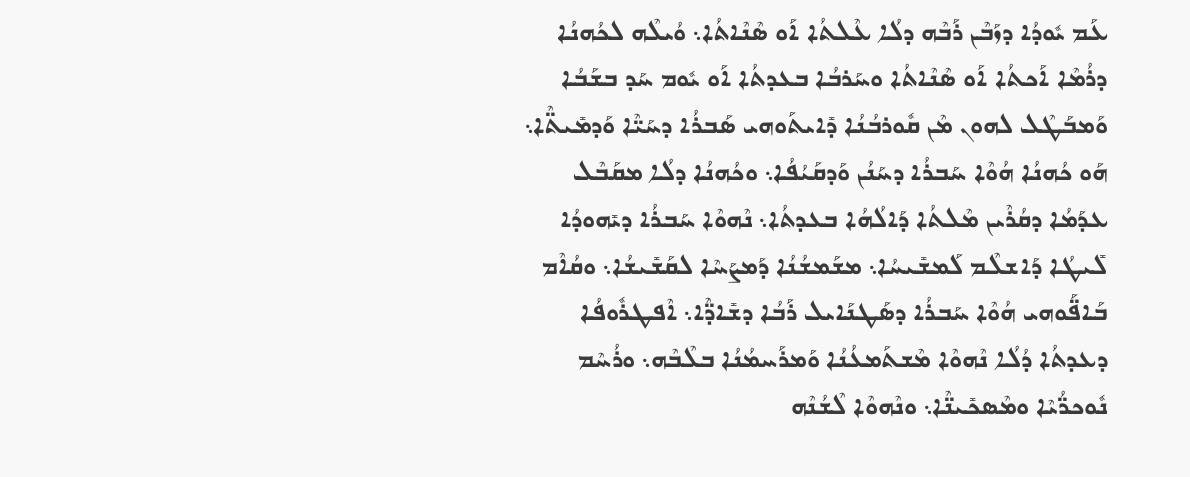ܥܰܡ ܝܽܘܕܳܐ ܕܙܰܒܶܢ ܪܰܒܶܗ ܕܠܳܐ ܥܶܠܬܳܐ ܐܰܘ ܣܶܢܶܐܬܳܐ܆ ܘܳܝܠܶܗ ܠܟܳܗܢܳܐ ܕܪܳܡܶܐ ܐܰܟܬܳܐ ܐܰܘ ܣܶܢܶܐܬܳܐ ܘܚܰܪܒܳܐ ܒܥܕܬܳܐ ܐܰܘ ܝܽܘܡ ܚܰܕ ܒܫܰܒܳܐ ܘܰܡܒܰܛܶܠ ܠܗܘܢ ܡܶܢ ܩܽܘܪܒܳܢܳܐ ܕܺܐܝܬܰܘܗܝ ܣܰܒܪܳܐ ܕܚܰܝ̈ܶܐ ܘܰܕܡܺܝܬ̈ܶܐ܆ ܗܰܘ ܟܳܗܢܳܐ ܗܳܘܶܐ ܚܰܒܪܳܐ ܕܚܰܢܳܢ ܘܰܕܩܰܝܳܦܳܐ܆ ܘܟܳܗܢܳܐ ܕܠܳܐ ܡܩܰܒܶܠ ܥܕܰܡܳܐ ܕܩܳܪܶܝܢ ܡܶܠܬܳܐ ܕܰܐܠܳܗܳܐ ܒܥܕܬܳܐ܆ ܢܶܗܘܶܐ ܚܰܒܪܳܐ ܕܝܺܗܘܕܳܐ ܠܺܝܛܳܐ ܕܰܐܫܠܶܡ ܠܰܡܫܺܝܚܳܐ܆ ܡܫܰܡܫܳܢܳܐ ܕܰܡܨܰܚܶܐ ܠܩܰܫܺܝܫܳܐ܆ ܘܩܳܐܶܡ ܒܰܐܦ̈ܰܘܗܝ ܗܳܘܶܐ ܚܰܒܪܳܐ ܕܣܰܛܢܰܐܝܠ ܪܰܒܳܐ ܕܫܺܐܕ̈ܶܐ܆ ܐܶܦܛܪܽܘܦܳܐ ܕܥܕܬܳܐ ܕܳܠܳܐ ܢܶܗܘܶܐ ܡܶܫܬܰܡܥܳܢܳܐ ܘܰܡܪܰܚܡܳܢܳܐ ܒܠܶܒܶܗ܆ ܘܪܳܚܶܡ ܢܽܘܟܪ̈ܳܝܶܐ ܘܡܶܣܟܺܝܢ̈ܶܐ܆ ܘܢܶܗܘܶܐ ܠܶܫܳܢܶܗ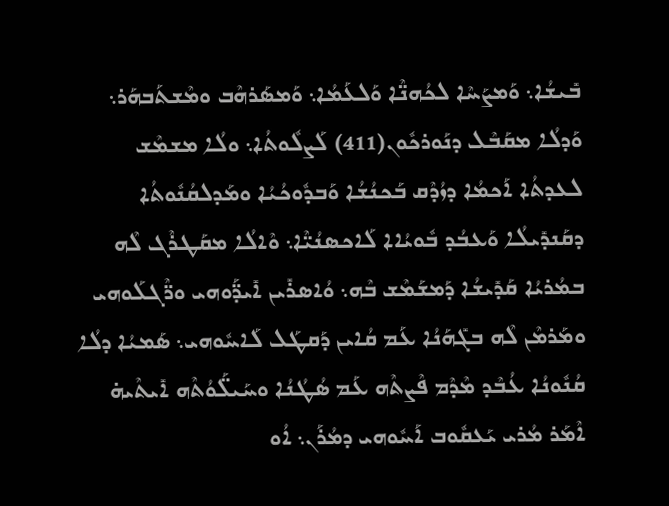ܒܺܝܫܳܐ܆ ܘܰܡܨܰܚܶܐ ܠܟܳܗܢ̈ܶܐ ܘܰܠܥܰܡܳܐ܆ ܘܰܡܣܰܪܗܶܒ ܘܡܶܫܬܰܒܗܰܪ܆ ܘܰܕܠܳܐ ܡܩܰܒܶܠ ܕܢܰܘܪܟܽܘܢ(411) ܠܰܨܠܽܘܬܳܐ܆ ܘܠܳܐ ܡܫܡܶܫ ܠܥܕܬܳܐ ܐܰܟܡܳܐ ܕܙܳܕܶܩ ܒܰܟܢܳܫܳܐ ܘܰܒܕܽܘܟܳܝܳܐ ܘܡܰܕܠܩܳܢܽܘܬܳܐ ܕܩܰܢܕܺܝܠܳܐ ܘܰܥܒܳܕ ܒܽܘܝܳܐܐ ܠܰܐܟܣܢܳܝ̈ܶܐ܆ ܘܶܐܠܳܐ ܡܩܰܛܪܶܓ ܠܶܗ ܒܡܳܪܝܳܐ ܩܰܕܺܝܫܳܐ ܕܰܡܫܰܡܶܫ ܒܶܗ܆ ܘܳܐܣܪܺܝܢ ܐܺܝܕ̈ܰܘܗܝ ܘܪ̈ܶܓܠܰܘܗܝ ܘܡܰܪܡܶܢ ܠܶܗ ܒܓܺܗܰܢܳܐ ܥܰܡ ܩܳܐܝܢ ܕܰܩܛܰܠ ܠܰܐܚܽܘܗܝ܆ ܣܰܡܝܳܐ ܕܠܳܐ ܩܳܢܽܘܢܳܐ ܥܳܒܶܕ ܡܶܕܶܡ ܦܶܨܬܶܗ ܥܰܡ ܣܳܛܳܢܳܐ ܘܚܰܝܠ̈ܰܘܳܬܶܗ ܐܺܝܬܶܝܗ̇ ܐܶܡܰܪ ܡܳܪܝ ܝܰܥܩܽܘܒ ܐܰܚܽܘܗܝ ܕܡܳܪܰܢ܆ ܐܳܘ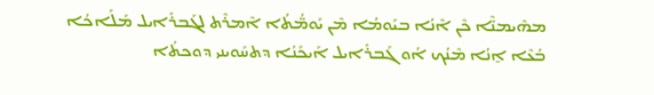ܡܗܶܝܡܢ̈ܶܐ ܟܶܢ ܐܶܢܳܐ ܒܝܰܘܡܳܐ ܡܶܢ ܝܰܘܡ̈ܳܬܳܐ ܐܶܡܪܶܬ ܠܓܰܒܪܺܐܝܠ ܡܰܠܰܐܟܳܐ ܒܳܥܶܐ ܐ̱ܢܳܐ ܡܶܢܳܟ ܐܳܘ ܓܰܒܪܺܐܝܠ ܐܰܝܟܰܢܳܐ ܕܬܚܰܘܝܢܝ ܕܘܟܬܳܐ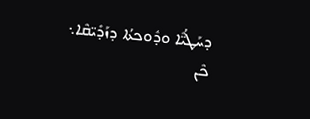ܕܚܰܛܳܝ̈ܶܐ ܘܕܽܘܟܬܳܐ ܕܙܰܕܺܝ̈ܩܶܐ܆ ܟܶܢ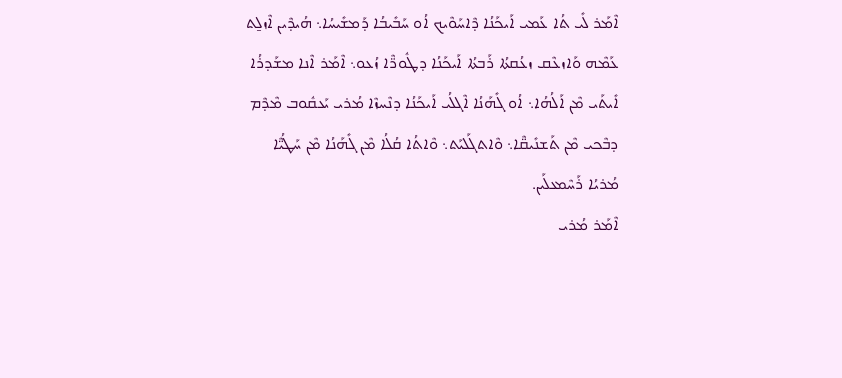ܐܶܡܰܪ ܠܺܝ ܬܳܐ ܥܰܡܝ ܐܰܝܟܰܢܳܐ ܕܶܐܚܰܘܶܝܟ ܐܳܘ ܚܰܒܺܝܒܳܐ ܕܰܡܫܺܝܚܳܐ܆ ܗܳܝܕܶܝܢ ܐܶܙܠ̱ܬ ܥܰܡܶܗ ܘܰܐܙܥܶܩ ܙܥܳܩܬܳܐ ܪܰܒܬܳܐ ܐܰܝܟܰܢܳܐ ܕܛܽܘܪ̈ܶܐ ܙܳܥܘ܆ ܐܶܡܰܪ ܐܶܢܐ ܡܫܰܕܪܳܐ ܐܺܝܬܰܝ ܡܶܢ ܐܰܠܳܗܳܐ܆ ܐܳܘ ܓܺܗܰܢܳܐ ܐܶܓܠܳܝ ܐܰܝܟܰܢܳܐ ܕܢܶܚܙܶܐ ܡܳܪܝ ܝܰܥܩܽܘܒ ܡܶܕܶܡ ܕܒܶܟܝ ܡܶܢ ܬܰܫܢܺܝܩ̈ܶܐ܆ ܘܶܐܬܓܰܠܝܰܬ܆ ܘܶܐܬܳܐ ܩܳܠܳܐ ܡܶܢ ܓܺܗܰܢܳܐ ܡܶܢ ܚܰܛܳܝ̈ܶܐ ܡܳܪܝܳܐ ܪܰܚܶܡܥܠܰܝܢ.
ܐܶܡܰܪ ܡܳܪܝ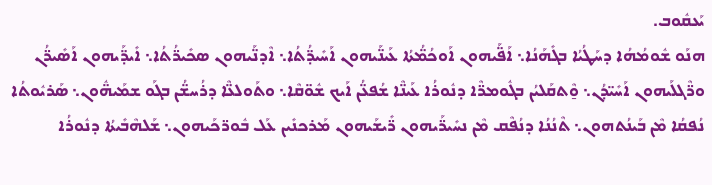ܝܰܥܩܽܘܒ.
ܗܢܰܘ ܫܽܘܡܳܗܳܐ ܕܚܰܛܳܝܳܐ ܒܓܺܗܰܢܳܐ܆ ܐܰܦ̈ܰܝܗܘܢ ܐܰܘܟܳܡ̈ܳܬܳܐ ܥܰܝܢ̈ܰܝܗܘܢ ܐܰܚܺܝܕ̈ܳܬܳܐ܆ ܐܶܕܢ̈ܰܝܗܘܢ ܣܟܺܝܪ̈ܳܬܳܐ܆ ܐܺܝܕ̈ܰܝܗܘܢ ܐܰܣܺܝܪ̈ܳܢ ܘܪ̈ܶܓܠܰܝܗܘܢ ܐܰܚܺܝ̈ܕܳܢ܆ ܘ̱ܶܬܩܰܠܝܳܢ ܒܓܽܘܡܪ̈ܶܐ ܕܢܽܘܪܳܐ ܥܰܝܢ̈ܶܐ ܫܳܦܥ̈ܳܢ ܐܰܝܟ ܫܽܘ̈ܩܶܐ܆ ܘܬܰܘܠܥ̈ܶܐ ܕܪܳܚܫ̈ܳܢ ܒܓܰܘ ܫܡܰܝܗ̈ܽܘܢ܆ ܣܰܪܝܽܘܬܳܐ ܢܳܦܩܳܐ ܡܶܢ ܒܰܝܢܳܬܗܘܢ܆ ܬܶܢܳܢܳܐ ܕܢܳܦܶܩ ܡܶܢ ܢܚܺܝܪ̈ܰܝܗܘܢ ܪ̈ܺܝܫܰܝܗܘܢ ܡܰܪܟܢܺܝܢ ܥܰܠ ܒܽܘܪ̈ܟܰܝܗܘܢ܆ ܫܰܠܗܶܒܺܝܬܳܐ ܕܢܽܘܪܳܐ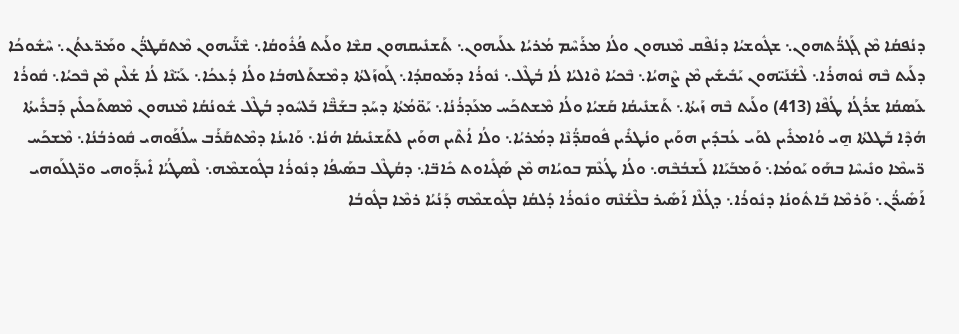ܕܢܳܦܩܳܐ ܡܶܢ ܓܰܓܪ̈ܳܬܗܘܢ܆ ܫܓܽܘܫܝܳܐ ܕܢܳܦܶܩ ܡܶܢܗܘܢ ܘܠܳܐ ܡܪܰܚܶܡ ܡܳܪܝܳܐ ܥܠܰܝܗܘܢ܆ ܬܰܫܢܺܝܩܗܘܢ ܩܫܶܐ ܘܠܰܝܬ ܦܳܪܽܘܩܳܐ܆ ܫܶܢ̈ܰܝܗܘܢ ܡܶܬܩܰܛܪ̈ܳܢ ܘܡܰܪ̈ܥܬܳܢ܆ ܚܶܫܽܘܟܳܐ ܕܠܰܝܬ ܒܶܗ ܢܽܘܗܪܳܐ܆ ܠܶܫܳܢܰܝ̈ܗܘܢ ܝܰܒܺܝܫܺܝܢ ܡܶܢ ܨܶܗܝܳܐ܆ ܒܶܟܝܳܐ ܘܶܐܠܝܳܐ ܠܳܐ ܒܳܛܶܠ܆ ܢܽܘܪܳܐ ܕܡܰܘܩܕܳܐ܆ ܓܰܘܙܰܠܬܳܐ ܕܡܶܫܬܰܠܗܒܳܐ ܘܠܳܐ ܕܳܥܟܳܐ܆ ܥܰܝ̈ܢܶܐ ܠܳܐ ܫܳܠܶܝܢ ܡܶܢ ܒܶܟܝܳܐ܆ ܩܽܘܪܳܐ ܥܰܣܩܳܐ ܫܪܳܓܳܐ ܛܳܦܶܐ (413) ܘܠܰܝܬ ܒܶܗ ܙܰܝܬܳܐ܆ ܬܰܫܢܺܝܩܳܐ ܩܰܫܝܳܐ ܘܠܳܐ ܡܶܫܬܟܰܚ ܡܥܰܕܪܳܢܳܐ܆ ܝܰܘ̈ܡܳܬܳܐ ܕܚܰܕ ܒܫܰܒ̈ܶܐ ܒܰܠܚܽܘܕ ܒܳܛܶܠ ܫܽܘܢܳܩܳܐ ܡܶܢܗܘܢ ܡܶܣܬܰܟܠܺܝܢ ܕܰܒܪܺܝܬܳܐ ܗܳܕܶܐ ܒܰܛܠܬܳܐ ܗ̱ܝ ܘܳܐܡܪܺܝܢ ܠܘܰܝ ܥܳܒܕܺܝܢ ܗܘܰܝܢ ܘܢܳܛܪܺܝܢ ܦܽܘܩܕ̈ܳܢܶܐ ܕܡܳܪܝܳܐ܆ ܘܠܳܐ ܐܳܬܶܝܢ ܗܘܰܝܢ ܠܬܰܫܢܺܝܩܳܐ ܗܳܢܳܐ܆ ܘܰܐܝܢܳܐ ܕܡܶܬܩܰܪܰܒ ܚܠܳܦܰܘܗܝ ܩܽܘܪܒܳܢܳܐ܆ ܡܶܫܟܰܚ ܪ̈ܚܡܶܐ ܘܢܺܝܚܶܐ ܒܗܰܘ ܝܰܘܡܳܐ܆ ܘܰܡܒܰܝܰܐܐ ܠܰܫܒܳܒܶܗ܆ ܘܠܳܐ ܛܳܥܶܡ ܒܘܝܳܐܗ ܡܶܢ ܣܰܓܺܝܐܘܬ ܟܺܐܒ̈ܐ܆ ܕܩܳܛܶܠ ܒܣܰܝܦܳܐ ܕܢܽܘܪܳܐ ܒܓܽܘܫܡܶܗ܆ ܠܶܣܛܳܝܳܐ ܐܺܝܕ̈ܰܘܗܝ ܘܪ̈ܓܠܰܘܗܝ ܐܰܣܺܝܪ̈ܳܢ܆ ܘܰܪܡܶܐ ܒܰܐܬܽܘܢܳܐ ܕܢܽܘܪܳܐ܆ ܕܓܳܠܶܐ ܐܰܣܺܝܪ ܒܠܶܫܳܢܶܗ ܘܢܽܘܪܳܐ ܕܳܠܩܳܐ ܒܓܽܘܫܡܶܗ ܕܰܢܳܝܳܐ ܪܡܶܐ ܒܓܽܘܒܳܐ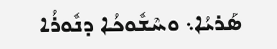ܣܰܪܝܳܐ܆ ܘܚܶܫܽܘܟܳܐ ܕܢܽܘܪܳܐ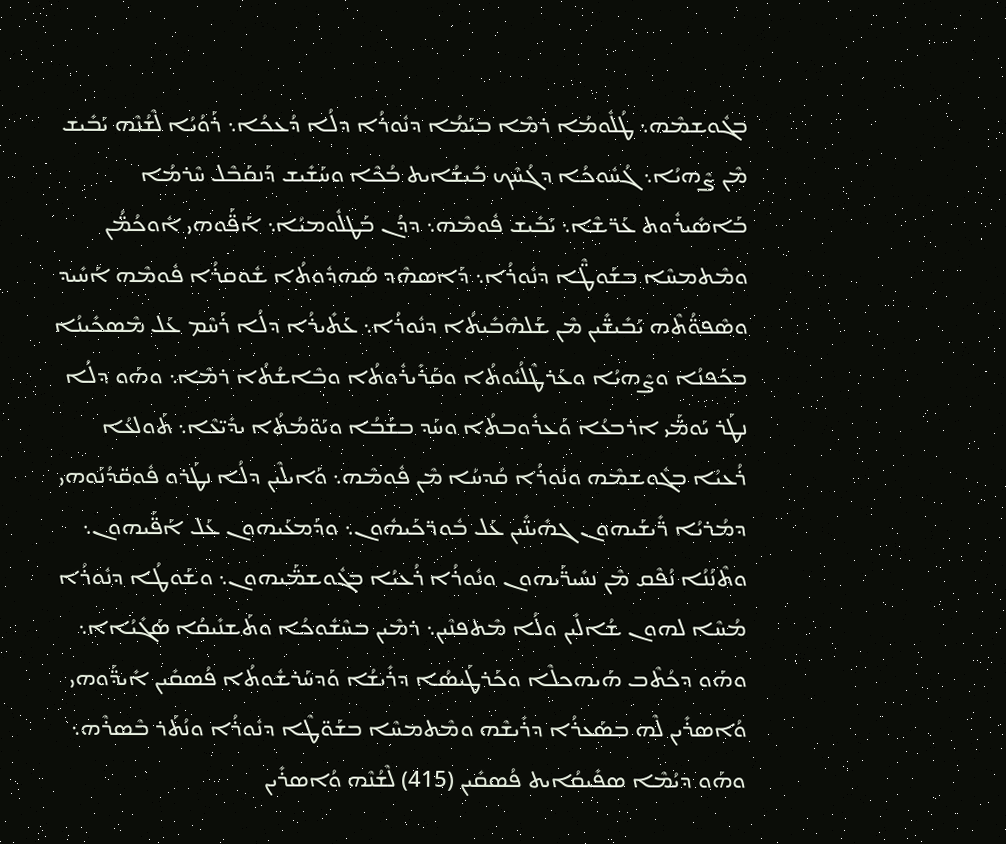ܒܓܽܘܫܡܶܗ܆ ܛܳܠܽܘܡܳܐ ܪܡܶܐ ܒܝܰܡܳܐ ܕܢܽܘܪܳܐ ܕܠܳܐ ܕܳܥܟܳܐ܆ ܪܰܘܳܝܳܐ ܠܶܫܳܢܶܗ ܝܰܒܺܝܫ ܡܶܢ ܨܶܗܝܳܐ܆ ܓܳܚܽܘܟܳܐ ܕܓܳܚܶܟ ܒܺܝܫܳܐܝܬ ܒܳܟܶܐ ܘܚܰܫܺܝܫ ܕܰܢܩܰܒܶܠ ܚܶܪܡܳܐ ܒܰܐܣܺܝܪܽܘܬ ܥܰܪ̈ܫܶܐ܆ ܝܰܒܺܝܫ ܦܽܘܡܶܗ܆ ܕܕܳܢ ܒܰܛܠܽܘܡܝܳܐ܆ ܐܰܦ̈ܰܘܗܝ ܐܽܘܟܳܡ̈ܳܢ ܘܡܶܬܡܚܶܐ ܒܫܰܘܛ̈ܶܐ ܕܢܽܘܪܳܐ܆ ܕܰܐܣܗܶܕ ܣܳܗܕܽܘܬܳܐ ܫܽܘܩܪܳܐ ܦܽܘܡܶܗ ܐܰܚܺܝܕ ܘܣܶܦܘ̈ܳܬܶܗ ܝܰܒܺܝܫ̈ܺܝܢ ܡܶܢ ܫܰܠܗܶܒܺܝܬܳܐ ܕܢܽܘܪܳܐ܆ ܥܰܬܺܝܪܳܐ ܕܠܳܐ ܪܰܚܶܡ ܥܰܠ ܡܶܣܟܺܝܢܳܐ ܒܟܰܦܢܳܐ ܘܨܶܗܝܳܐ ܘܥܰܪܛܶܠܳܝܽܘܬܳܐ ܘܩܰܪܺܝܪܽܘܬܳܐ ܘܒܶܐܫܳܬܳܐ ܪܡܶܐ܆ ܘܗܰܘ ܕܠܳܐ ܢܛܰܪ ܝܰܘܡ̈ܰܝ ܐܪܒܥܳܐ ܘܰܥܪܽܘܒܬܳܐ ܘܚܰܕ ܒܫܰܒܳܐ ܘܝܰܘ̈ܡܳܬܳܐ ܝܕܺܝ̈ܥܶܐ܆ ܬܰܘܠܥܳܐ ܪܳܥܝܳܐ ܒܓܽܘܫܡܶܗ ܘܢܽܘܪܳܐ ܩܳܕܚܳܐ ܡܶܢ ܦܽܘܡܶܗ܆ ܘܰܐܝܠܶܝܢ ܕܠܳܐ ܢܛܰܪܘ ܦܽܘܩ̈ܕܳܢܰܘܗܝ ܕܡܳܪܝܳܐ ܪ̈ܺܝܫܰܝܗܘܢ ܓܗܺܝܢ̈ܺܝܢ ܥܰܠ ܒܽܘܪ̈ܟܰܝܗܽܘܢ܆ ܘܕܰܡܥܰܝܗܘܢ ܥܰܠ ܐܰܦ̈ܰܝܗܘܢ܆ ܘܬܶܢܳܢܳܐ ܢܳܦܶܩ ܡܶܢ ܢܚܺܝܪ̈ܰܝܗܘܢ ܘܢܽܘܪܳܐ ܪܳܥܝܳܐ ܒܓܽܘܫܡ̈ܰܝܗܘܢ܆ ܘܫܰܘܛܳܐ ܕܢܽܘܪܳܐ ܡܳܚܶܐ ܠܗܘܢ ܫܳܐܠܺܝܢ ܘܠܳܐ ܡܶܬܦܢܶܝܢ܆ ܪܡܶܝܢ ܒܚܶܫܽܘܟܳܐ ܘܬܰܫܢܺܝܩܳܐ ܣܰܓܺܝܳܐܐ܆ ܘܗܰܘ ܕܟܳܬܶܒ ܗܰܝܗܟܠܶܐ ܘܟܰܪܛܰܝܣܳܐ ܕܪܺܝܫܳܐ ܘܰܕܚܰܪܫܽܘܬܳܐ ܦܳܣܩܺܝܢ ܐܺܝܕ̈ܰܘܗܝ ܘܳܐܣܪܺܝܢ ܠܶܗ ܒܣܰܥܪܳܐ ܕܪܺܝܫܶܗ ܘܡܶܬܡܚܶܐ ܒܫܰܘ̈ܛܶܐ ܕܢܽܘܪܳܐ ܘܢܳܬܰܪ ܒܶܣܪܶܗ܆ ܘܗܰܘ ܕܝܳܡܶܐ ܣܦܺܝܩܳܐܝܬ ܦܳܣܩܺܝܢ (415) ܠܶܫܳܢܶܗ ܘܳܐܣܪܺܝܢ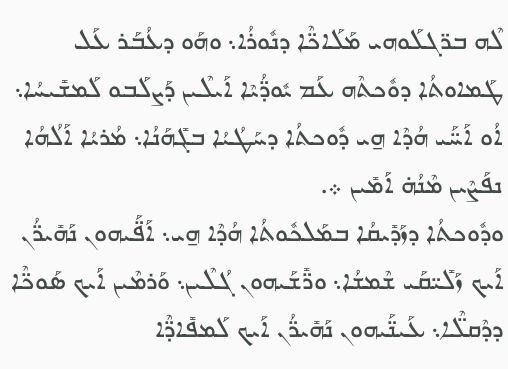ܠܶܗ ܒܪ̈ܓܠܰܘܗܝ ܡܰܠܰܐܟ̈ܶܐ ܕܢܽܘܪܳܐ܆ ܘܗܰܘ ܕܥܳܒܰܪ ܥܰܠ ܛܰܡܐܘܬܳܐ ܕܘܽܟܬܶܗ ܥܰܡ ܝܽܘܕ̈ܳܝܶܐ ܐܰܝܠܶܝܢ ܕܰܨܠܰܒܘ ܠܰܡܫܺܝܚܳܐ܆ ܐܳܘ ܐܰܚ̈ܰܝ ܗܳܕܶܐ ܗ̱ܝ ܕܽܘܟܬܳܐ ܕܚܰܛܳܝܳܐ ܒܓܺܗܰܢܳܐ܆ ܡܳܪܝܳܐ ܐܰܠܳܗܳܐ ܢܦܰܨܶܝܢ ܡܶܢܳܗ̇ ܐܰܡܺܝܢ ܀.
ܘܕܽܘܟܬܳܐ ܕܙܰܕܺܝܩܳܐ ܒܡܰܠܟܽܘܬܳܐ ܗܳܕܶܐ ܗ̱ܝ܆ ܐܰܦ̈ܰܝܗܘܢ ܢܰܗܺܝܪ̈ܳܢ ܐܰܝܟ ܙܰܠܺܝ̈ܩܰܝ ܫܶܡܫܳܐ܆ ܘܪ̈ܺܫܰܝܗܘܢ ܓܳܠܶܝܢ܆ ܘܰܪܡܶܝܢ ܐܰܝܟ ܣܰܘܟ̈ܶܐ ܕܕܶܩܠ̈ܶܐ܆ ܥܰܝܢ̈ܰܝܗܘܢ ܢܰܗܺܝܪ̈ܳܢ ܐܰܝܟ ܠܰܡܦܺܐܕ̈ܶܐ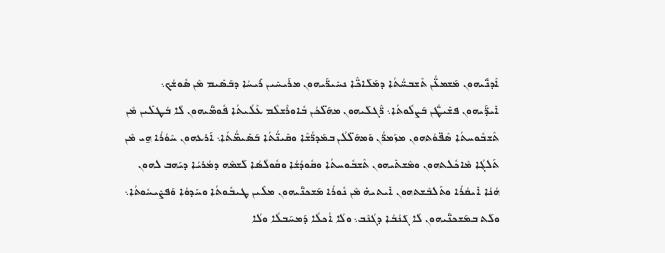ܐܶܕܢ̈ܰܝܗܘܢ ܡܰܫܡܥ̈ܳܢ ܬܶܫܒܚ̈ܳܬܳܐ ܕܡܰܠܰܐܟ̈ܶܐ ܢܚܺܝܪ̈ܰܝܗܘܢ ܡܪܰܝܚܺܝܢ ܪܺܝܚܳܐ ܕܒܰܣܺܝܡ ܡܶܢ ܣܽܘܫܳܟ܆ ܐܺܝܕ̈ܰܝܗܘܢ ܦܫܺܝܛ̈ܳܢ ܒܰܨܠܽܘܬܳܐ܆ ܪ̈ܶܓܠܰܝܗܘܢ ܡܗܰܠ̈ܟܳܢ ܒܽܐܘܪܶܫܠܶܡ ܥܶܠܳܝܬܳܐ ܦܽܘܡ̈ܰܝܗܘܢ ܠܳܐ ܒܳܛܠܺܝܢ ܡܶܢ ܬܶܫܒܽܘܚܬܳܐ ܣܶܦ̈ܘܳܬܗܘܢ ܡܙܰܡܪ̈ܳܢ ܘܰܡܗܰܠ̈ܠܳܢ ܒܡܰܕܪ̈ܳܫܶܐ ܘܩܺܝܢ̈ܳܬܳܐ ܒܰܣܺܝܡ̈ܳܬܳܐ܆ ܐܰܪܥܗܘܢ ܚܶܘܳܪܳܐ ܗ̱ܝ ܡܶܢ ܬܰܠܓܳܐ ܡܶܐܟܽܠܬܗܘܢ ܘܡܶܫܬܺܝܗܘܢ ܬܶܫܒܽܘܚܬܳܐ ܘܩܽܘܕܳܫܳܐ ܘܩܽܘܠܳܣܳܐ ܠܰܫܡܶܗ ܕܡܳܪܝܳܐ ܕܝܰܗܒ ܠܗܘܢ ܗܳܢܳܐ ܐܺܝܩܳܪܳܐ ܘܬܰܠܒܶܫܬܗܘܢ ܐܺܝܬܝܗ̇ ܡܶܢ ܢܽܘܪܳܐ ܡܰܫܟܢ̈ܰܝܗܘܢ ܡܠܶܝܢ ܛܝܒܽܘܬܳܐ ܘܚܰܕܘܳܐ ܘܰܦܨܺܝܚܽܘܬܳܐ܆ ܘܠܰܬ ܒܡܰܫܟܢ̈ܰܝܗܘܢ ܠܳܐ ܓܰܢܳܒܳܐ ܕܓܳܢܶܒ܆ ܘܠܳܐ ܐܳܟܠܳܐ ܕܰܡܚܰܒܠܳܐ ܘܠܳܐ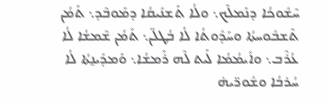ܚܶܫܽܘܟܳܐ ܕܢܰܡܠܶܟ܆ ܘܠܳܐ ܬܰܫܢܺܝܩܳܐ ܕܡܰܘܒܶܕ܆ ܬܰܡܳܢ ܬܶܫܒܽܘܚܬܳܐ ܘܚܰܕܽܘܬܳܐ ܠܳܐ ܒܳܛܠ̈ܢ܆ ܬܰܡܳܢ ܫܶܡܫܳܐ ܠܳܐ ܥܳܪܶܒ܆ ܘܐܺܝܡܳܡܳܐ ܠܰܝܬ ܠܶܗ ܪܰܡܫܳܐ܆ ܘܰܡܕܺܝܢ̱ܬܳܐ ܠܳܐ ܚܳܪܒܳܐ ܘܫܽܘܪ̈ܝܗ̇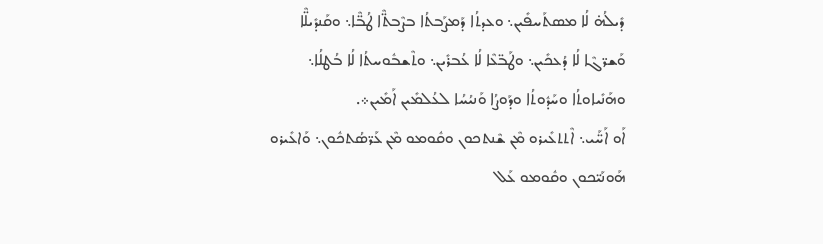ܕܺܝܠܳܗ̇ ܠܳܐ ܡܣܬܰܚܦܺܝܢ܆ ܘܥܕܬܳܐ ܕܰܡܨܰܒܬܳܐ ܒܨܶܒܬ̈ܶܐ ܛܳܒ̈ܶܐ܆ ܘܩܰܢܕܺܝܠ̈ܶܐ ܘܰܫܪ̈ܓܶܐ ܠܳܐ ܕܳܥܟܺܝܢ܆ ܘܛܰܒ̈ܥܶܐ ܠܳܐ ܥܳܒܪܺܝܢ܆ ܘܬܶܫܒܽܘܚܬܳܐ ܠܳܐ ܒܳܛܠܳܐ܆ ܘܗܰܢܺܝܐܘܬܳܐ ܘܚܰܕܽܘܬܳܐ ܘܕܰܘܨܳܐ ܘܰܢܝܳܚܳܐ ܠܥܳܠܡܺܝܢ ܐܰܡܺܝܢ܀.
ܐܰܘ ܐܰܚ̈ܰܝ܆ ܐܶܬܬܥܺܝܪܘ ܡܶܢ ܫܶܢܬܟܘܢ ܘܩܽܘܡܘ ܡܶܢ ܥܰܪ̈ܣܳܬܟܽܘܢ܆ ܘܰܐܥܺܝܪܘ ܗܰܘܢܰܝ̈ܟܘܢ ܘܩܽܘܡܘ ܥܰܠ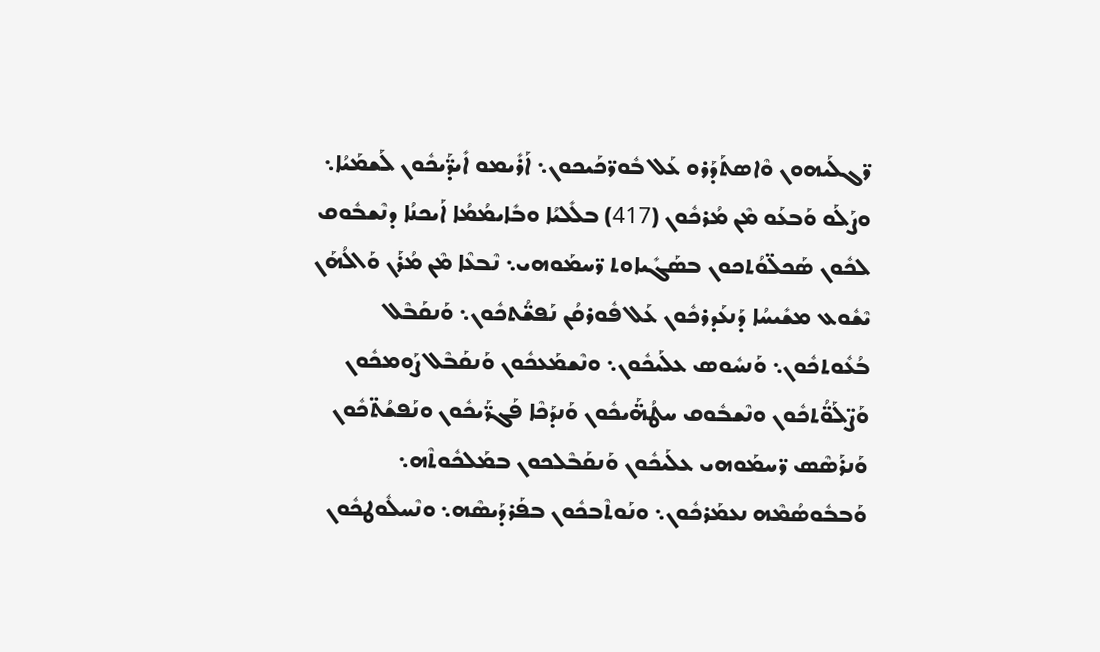ܪ̈ܓܠܰܝܗܘܢ ܘܶܐܣܬܰܕܰܪܘ ܥܰܠ ܒܽܘܪ̈ܟܰܝܟܘܢ܆ ܐܰܪܺܝܡܘ ܐܺܝܕ̈ܰܝܟܽܘܢ ܠܰܫܡܰܝܳܐ܆ ܘܨܰܠܰܘ ܘܰܒܥܰܘ ܡܶܢ ܡܳܪܟܽܘܢ (417) ܒܠܺܠܝܳܐ ܘܒܺܐܝܡܳܡܳܐ ܐܰܝܟܢܳܐ ܕܢܶܫܒܽܘܩ ܠܟܽܘܢ ܣܰܟܠ̈ܘܳܬܟܘܢ ܒܣܰܓܺܝܐܘܬ ܪ̈ܚܡܰܘܗܝ܆ ܢܶܒܥܶܐ ܡܶܢ ܡܳܪܰܢ ܘܰܐܠܳܗܰܢ ܝܶܫܽܘܥ ܡܫܺܝܚܳܐ ܕܰܢܥܰܕܪܟܽܘܢ ܥܰܠ ܦܽܘܪܩܳܢ ܢܰܦܫ̈ܳܬܟܽܘܢ܆ ܘܰܢܩܰܒܶܠ ܒܳܥܽܘܬܟܽܘܢ܆ ܘܰܢܚܽܘܣ ܥܠܰܝܟܽܘܢ܆ ܘܢܶܫܡܰܥܟܽܘܢ ܘܰܢܩܰܒܶܠ ܨܰܘܡܟܽܘܢ ܘܰܨ̈ܠܰܘ̈ܳܬܟܽܘܢ ܘܢܶܫܒܽܘܩ ܚܛܳܗ̈ܰܝܟܽܘܢ ܘܰܢܕܰܟܶܐ ܦܰܓܪ̈ܰܝܟܽܘܢ ܘܢܰܦܫܳܬ̈ܟܽܘܢ ܘܰܢܪܰܣܶܣ ܪ̈ܚܡܰܘܗܝ ܥܠܰܝܟܽܘܢ ܘܰܢܩܰܒܶܠܟܘܢ ܒܡܰܠܟܽܘܬܶܗ܆ ܘܰܒܒܽܘܣܳܡܶܗ ܢܥܡܰܪܟܽܘܢ܆ ܘܢܰܘܬܶܒܟܽܘܢ ܒܦܰܪܕܰܝܣܶܗ܆ ܘܢܶܚܠܽܘܛܟܽܘܢ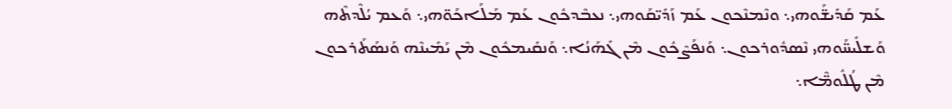ܥܰܡ ܩܰܕܺܝܫ̈ܰܘܗܝ܆ ܘܢܶܡܢܶܟܘܢ ܥܰܡ ܙܰܕܺܝ̈ܩܰܘܗܝ܆ ܢܥܒܶܕܟܽܘܢ ܥܰܡ ܡܰܠܰܐܟܰܘ̈ܗܝ܆ ܘܰܥܡ ܝܳܠܶܕܬܶܗ ܘܰܫܠܺܝܚ̈ܰܘܗܝ ܢܶܣܕܽܘܪܟܘܢ܆ ܘܰܢܦܰܨܶܟܽܘܢ ܡܶܢ ܓܺܗܰܢܳܐ܆ ܘܰܢܩܺܝܡܟܽܘܢ ܡܶܢ ܝܰܡܺܝܢܶܗ ܘܰܢܣܰܬܰܪܟܘܢ ܡܶܢ ܛܳܠܽܘܡ̈ܶܐ܆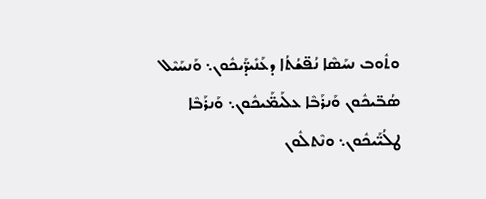ܘܬܽܘܒ ܢܚܰܣܶܐ ܢܳܦ̈ܫܳܬܳܐ ܕܥܰܢܺܝܕ̈ܰܝܟܽܘܢ܆ ܘܰܢܚܰܝܶܠ ܣܳܒ̈ܝܟܽܘܢ ܘܰܢܪܰܒܶܐ ܥܠܰܝܡ̈ܰܝܟܽܘܢ܆ ܘܰܢܪܰܒܶܐ ܛܠܳܝ̈ܰܝܟܽܘܢ܆ ܘܢܶܬܠܽܘܢ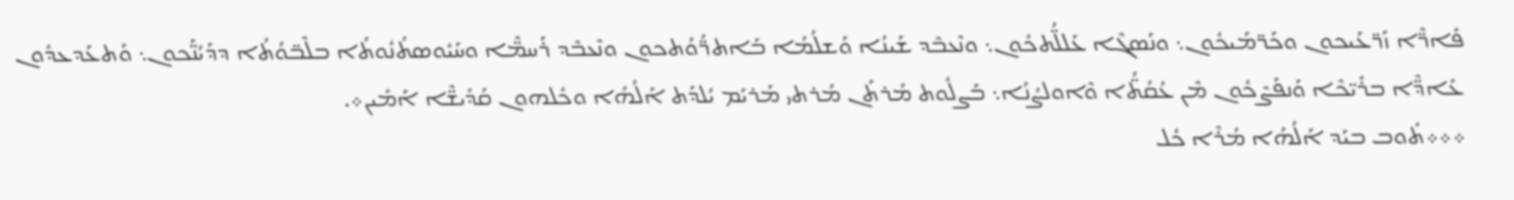ܦܺܐܪ̈ܶܐ ܙܰܪ̈ܥܰܝܟܘܢ ܘܟܰܪ̈ܡܰܝܟܽܘܢ܆ ܘܢܰܣܓܶܐ ܥܰܠܠ̈ܳܬܟܽܘܢ܆ ܘܢܶܥܒܶܕ ܫܰܝܢܳܐ ܘܰܫܠܳܡܳܐ ܒܰܐܬܪ̈ܳܘܳܬܟܘܢ ܘܢܶܥܒܶܕ ܪܰܚܡ̈ܶܐ ܘܚܰܝܽܘܣܬܳܢܽܘܬܳܐ ܒܠܶܒ̈ܘܳܬܳܐ ܕܕܰܝܳܢ̈ܰܟܘܢ܆ ܘܰܬܥܰܕܥܕܽܘܢ ܥܺܐܕ̈ܶܐ ܒܪܺܝ̈ܟܶܐ ܘܰܢܦܰܨܶܟܽܘܢ ܡܶܢ ܥܳܩܳܬ̈ܳܐ ܘܶܐܘܠܨܳܢܳܐ܆ ܒܰܨܠܽܘܬ ܡܳܪܬܰܢ ܡܳܪܬܝ ܡܰܪܝܰܡ ܝܳܠܕܰܬ ܐܰܠܳܗܳܐ ܘܟܽܠܗܘܢ ܩܰܕܺܝܫ̈ܶܐ ܐܰܡܺܝܢ܀.
܀܀܀ܬܽܘܒ ܒܝܰܕ ܐܰܠܳܗܳܐ ܡܳܪܶܐ ܟܽܠ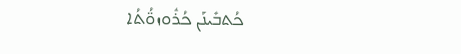ܟܳܬܒܺܝܢܰܢ ܟܳܪܽܘܙܘ̈ܳܬܳܐ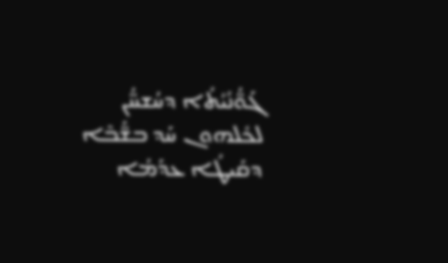ܓܰܘ̈ܳܢܳܝܳܬܳܐ ܕܚܳܫܚ̈ܳܢ ܠܟܽܠܗܘܢ ܚܰܕ ܒܫ̈ܰܒܶܐ ܕܩܰܝܛܳܐ ܥܕܰܡܳܐ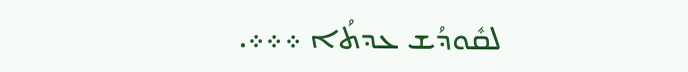ܠܩܽܘܕܳܫ ܥܕܬܳܐ ܀܀܀.